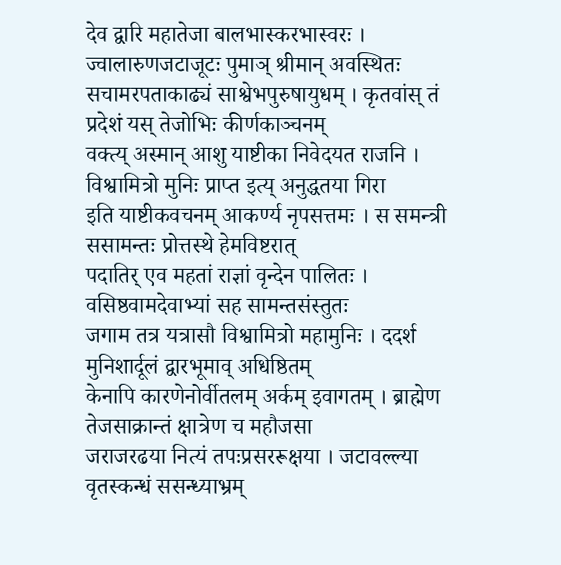देव द्वारि महातेजा बालभास्करभास्वरः । ज्वालारुणजटाजूटः पुमाञ् श्रीमान् अवस्थितः
सचामरपताकाढ्यं साश्वेभपुरुषायुधम् । कृतवांस् तं प्रदेशं यस् तेजोभिः कीर्णकाञ्चनम्
वक्त्य् अस्मान् आशु याष्टीका निवेदयत राजनि । विश्वामित्रो मुनिः प्राप्त इत्य् अनुद्धतया गिरा
इति याष्टीकवचनम् आकर्ण्य नृपसत्तमः । स समन्त्री ससामन्तः प्रोत्तस्थे हेमविष्टरात्
पदातिर् एव महतां राज्ञां वृन्देन पालितः । वसिष्ठवामदेवाभ्यां सह सामन्तसंस्तुतः
जगाम तत्र यत्रासौ विश्वामित्रो महामुनिः । ददर्श मुनिशार्दूलं द्वारभूमाव् अधिष्ठितम्
केनापि कारणेनोर्वीतलम् अर्कम् इवागतम् । ब्राह्मेण तेजसाक्रान्तं क्षात्रेण च महौजसा
जराजरढया नित्यं तपःप्रसररूक्षया । जटावल्ल्या वृतस्कन्धं ससन्ध्याभ्रम्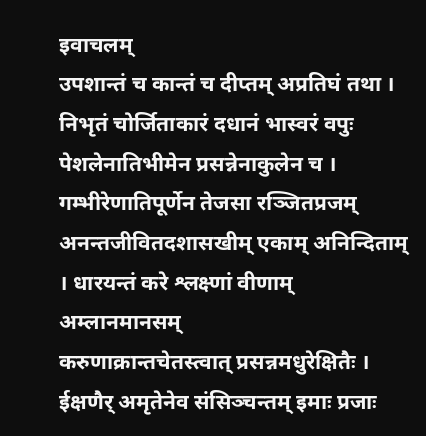इवाचलम्
उपशान्तं च कान्तं च दीप्तम् अप्रतिघं तथा । निभृतं चोर्जिताकारं दधानं भास्वरं वपुः
पेशलेनातिभीमेन प्रसन्नेनाकुलेन च । गम्भीरेणातिपूर्णेन तेजसा रञ्जितप्रजम्
अनन्तजीवितदशासखीम् एकाम् अनिन्दिताम् । धारयन्तं करे श्लक्ष्णां वीणाम् अम्लानमानसम्
करुणाक्रान्तचेतस्त्वात् प्रसन्नमधुरेक्षितैः । ईक्षणैर् अमृतेनेव संसिञ्चन्तम् इमाः प्रजाः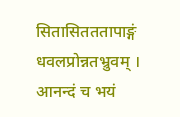सितासितततापाङ्गं धवलप्रोन्नतभ्रुवम् । आनन्दं च भयं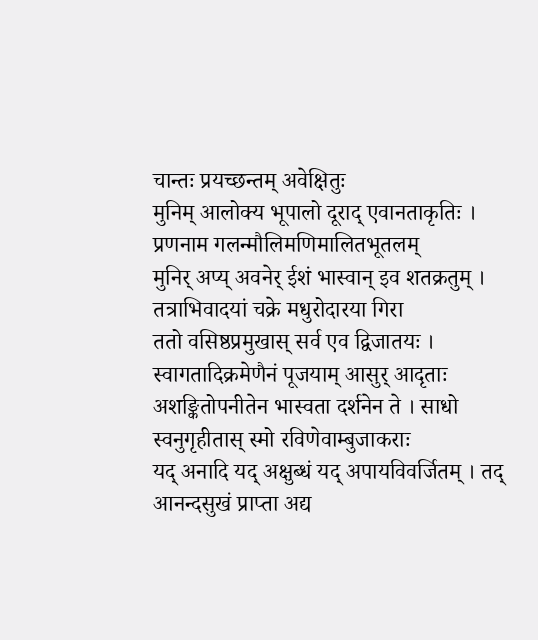चान्तः प्रयच्छन्तम् अवेक्षितुः
मुनिम् आलोक्य भूपालो दूराद् एवानताकृतिः । प्रणनाम गलन्मौलिमणिमालितभूतलम्
मुनिर् अप्य् अवनेर् ईशं भास्वान् इव शतक्रतुम् । तत्राभिवादयां चक्रे मधुरोदारया गिरा
ततो वसिष्ठप्रमुखास् सर्व एव द्विजातयः । स्वागतादिक्रमेणैनं पूजयाम् आसुर् आदृताः
अशङ्कितोपनीतेन भास्वता दर्शनेन ते । साधो स्वनुगृहीतास् स्मो रविणेवाम्बुजाकराः
यद् अनादि यद् अक्षुब्धं यद् अपायविवर्जितम् । तद् आनन्दसुखं प्राप्ता अद्य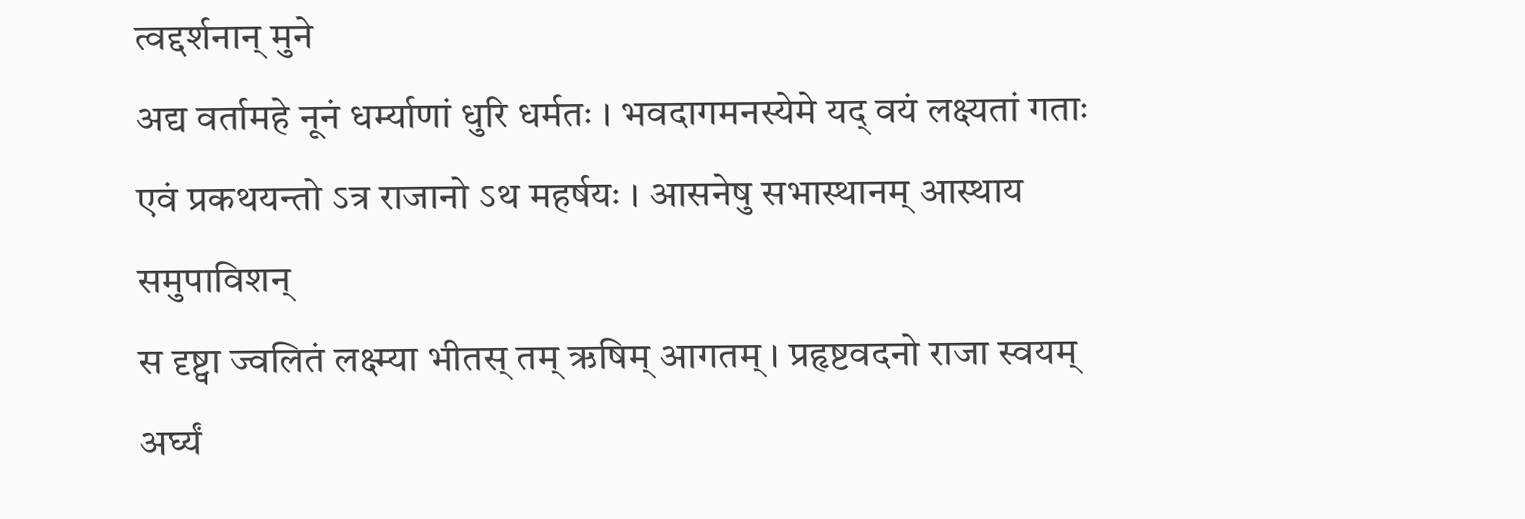त्वद्दर्शनान् मुने
अद्य वर्तामहे नूनं धर्म्याणां धुरि धर्मतः । भवदागमनस्येमे यद् वयं लक्ष्यतां गताः
एवं प्रकथयन्तो ऽत्र राजानो ऽथ महर्षयः । आसनेषु सभास्थानम् आस्थाय समुपाविशन्
स दृष्ट्वा ज्वलितं लक्ष्म्या भीतस् तम् ऋषिम् आगतम् । प्रहृष्टवदनो राजा स्वयम् अर्घ्यं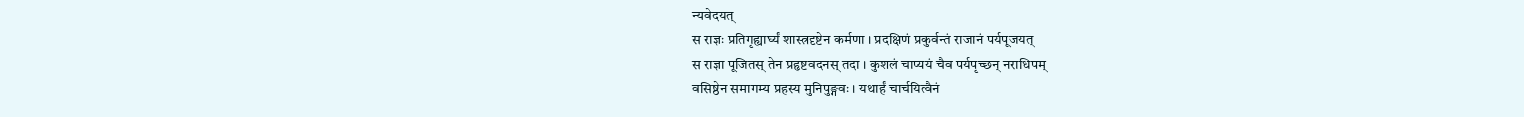न्यवेदयत्
स राज्ञः प्रतिगृह्यार्घ्यं शास्त्रदृष्टेन कर्मणा । प्रदक्षिणं प्रकुर्वन्तं राजानं पर्यपूजयत्
स राज्ञा पूजितस् तेन प्रहृष्टवदनस् तदा । कुशलं चाप्ययं चैव पर्यपृच्छन् नराधिपम्
वसिष्ठेन समागम्य प्रहस्य मुनिपुङ्गवः । यथार्हं चार्चयित्वैनं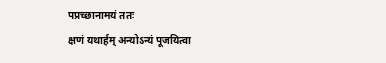पप्रच्छानामयं ततः
क्षणं यथार्हम् अन्योऽन्यं पूजयित्वा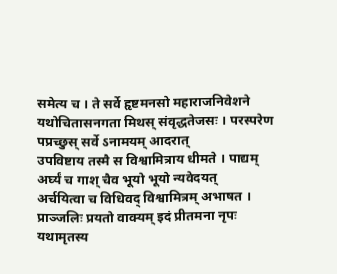समेत्य च । ते सर्वे हृष्टमनसो महाराजनिवेशने
यथोचितासनगता मिथस् संवृद्धतेजसः । परस्परेण पप्रच्छुस् सर्वे ऽनामयम् आदरात्
उपविष्टाय तस्मै स विश्वामित्राय धीमते । पाद्यम् अर्घ्यं च गाश् चैव भूयो भूयो न्यवेदयत्
अर्चयित्वा च विधिवद् विश्वामित्रम् अभाषत । प्राञ्जलिः प्रयतो वाक्यम् इदं प्रीतमना नृपः
यथामृतस्य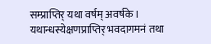सम्प्राप्तिर् यथा वर्षम् अवर्षके । यथान्धस्येक्षणप्राप्तिर् भवदागमनं तथा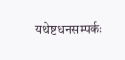यथेष्टधनसम्पर्कः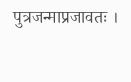पुत्रजन्माप्रजावतः ।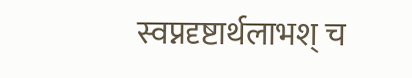स्वप्नदृष्टार्थलाभश् च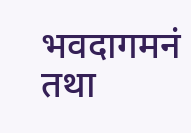भवदागमनं तथा